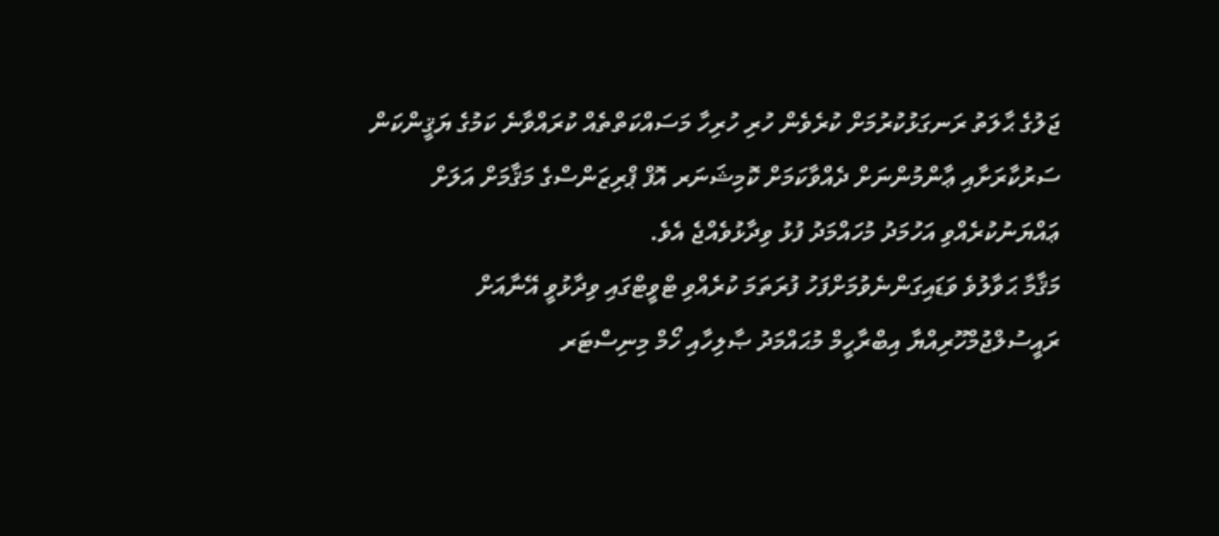ޖަލުގެ ޙާލަތު ރަނގަޅުކުރުމަށް ކުރެވެން ހުރި ހުރިހާ މަސައްކަތްތެއް ކުރައްވާނެ ކަމުގެ ޔަޤީންކަން ސަރުކާރަށާއި ޢާންމުންނަށް ދެއްވާކަމަށް ކޮމިޝަނަރ އޮފް ޕްރިޒަންސްގެ މަޤާމަށް އަލަށް ޢައްޔަނުކުރެއްވި އަހުމަދު މުހައްމަދު ފުޅު ވިދާޅުވެއްޖެ އެވެ.
މަޤާމާ ޙަވާލުވެ ވަޑައިގަންނެވުމަށްފަހު ފުރަތަމަ ކުރެއްވި ޓްވީޓްގައި ވިދާޅުވީ އޭނާއަށް ރައީސުލްޖުމްހޫރިއްޔާ އިބްރާހީމް މުޙައްމަދު ޞާލިހާއި ހޯމް މިނިސްޓަރ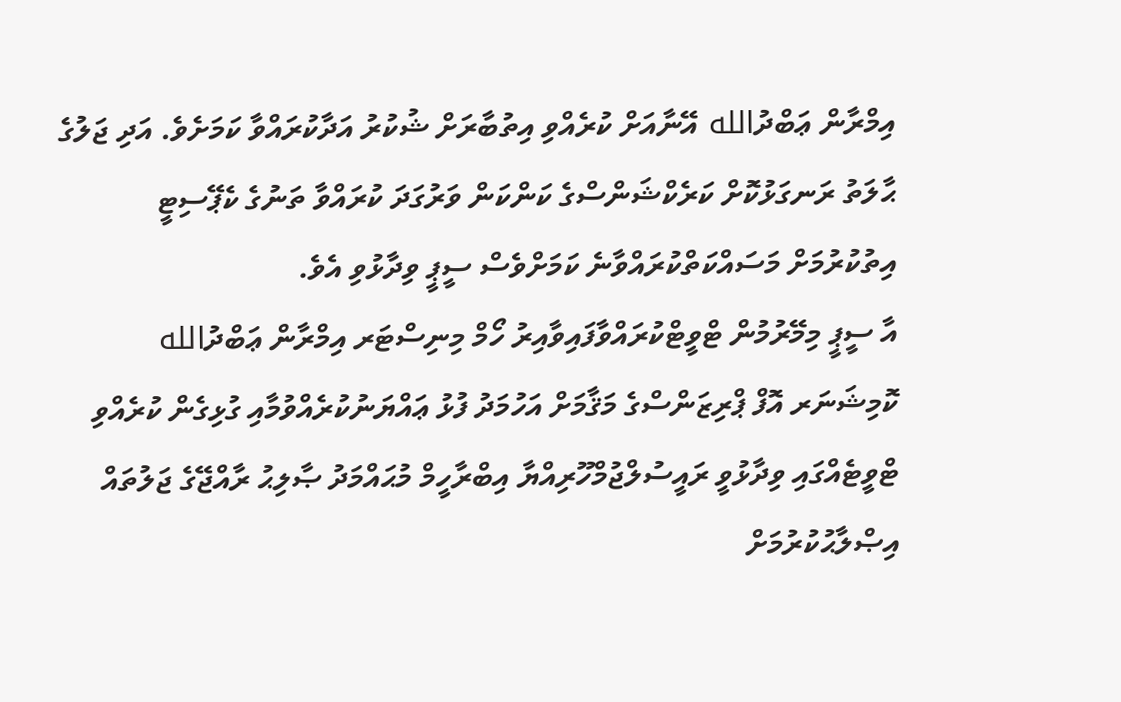އިމްރާން ޢަބްދުالله އޭނާއަށް ކުރެއްވި އިތުބާރަށް ޝުކުރު އަދާކުރައްވާ ކަމަށެވެ. އަދި ޖަލުގެ ޙާލަތު ރަނގަޅުކޮށް ކަރެކްޝަންސްގެ ކަންކަން ވަރުގަދަ ކުރައްވާ ތަނުގެ ކެޕޭސިޓީ އިތުކުރުމަށް މަސައްކަތްކުރައްވާނެ ކަމަށްވެސް ސީޕީ ވިދާޅުވި އެވެ.
އާ ސީޕީ މިމޭރުމުން ޓްވީޓްކުރައްވާފައިވާއިރު ހޯމް މިނިސްޓަރ އިމްރާން ޢަބްދުالله ކޮމިޝަނަރ އޮފް ޕްރިޒަންސްގެ މަޤާމަށް އަހުމަދު ފުޅު ޢައްޔަނުކުރެއްވުމާއި ގުޅިގެން ކުރެއްވި ޓްވީޓެއްގައި ވިދާޅުވީ ރައީސުލްޖުމްހޫރިއްޔާ އިބްރާހީމް މުޙައްމަދު ޞާލިޙު ރާއްޖޭގެ ޖަލުތައް އިޞްލާޙުކުރުމަށް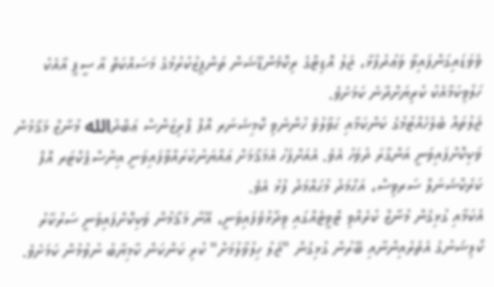ވެވަޑައިގަންފައިވާ ވަޢުދުފުޅާ، ޖަލު އޮޑިޓްގެ ރިކޮމެންޑޭޝަން ތަންފީޒުކުރުމުގެ މަސައްކަތް އާ ސީޕީ އާއެކު ހަލުވިކަމާއެކު ކުރިޔަށްދާނެ ކަމަށެވެ.
ޖަލުތައް ބެލެހެއްޓުމުގެ ކަންކަމާއި ޙަވާލުވެ ހުންނެވި ކޮމިޝަނަރ އޮފް ޕްރިޒަންސް ޢަބްދުالله މުނާޒް މަޤާމުން ވަކިކޮށްފައިވަނީ އަންގާރަ ދުވަހު އެވެ. އެއަށްފަހު އެމަޤާމަށް ޢައްޔަނުކުރައްވާފައިވަނީ އިންސްޕެކްޓަރ އޮފް ކަރެކްޝަނަލް ސަރވިސް، އަޙްމަދު މުޙައްމަދު ފުޅު އެވެ.
އެކަމާއި ގުޅިގެން މުނާޒް ކުރެއްވި ޓްވީޓެއްގައި ވިދާޅުވެފައިވަނީ، އޭނާ މަޤާމުން ވަކިކޮށްފައިވަނީ ސަރުކާރު ކޯލިޝަނުގެ އެތެރެއިންނާއި ބޭރުން ގުޅިގެން "ޖަލު ހިލުވާލުމަށް" ކުރި ކަންކަން ކާމިޔާބު ނުވުމުން ކަމަށެވެ.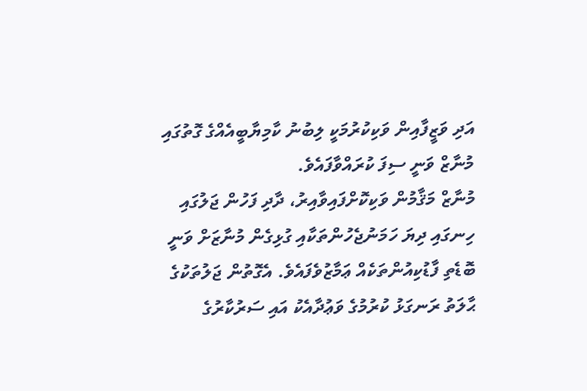އަދި ވަޒީފާއިން ވަކިކުރުމަކީ ލިބުނު ކާމިޔާބީއެއްގެ ގޮތުގައި މުނާޒް ވަނީ ސިފަ ކުރައްވާފައެވެ.
މުނާޒް މަޤާމުން ވަކިކޮށްފައިވާއިރު، ދާދި ފަހުން ޖަލުގައި ހިނގައި ދިޔަ ހަމަނުޖެހުންތަކާއި ގުޅިގެން މުނާޒަށް ވަނީ ބޮޑެތި ފާޑުކިއުންތަކެއް ޢަމާޒުވެފައެވެ. އެގޮތުން ޖަލުތަކުގެ ޙާލަތު ރަނގަޅު ކުރުމުގެ ވަޢުދާއެކު އައި ސަރުކާރުގެ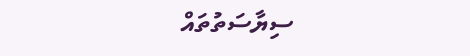ސިޔާސަތުތައް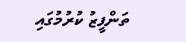ތަންފީޒު ކުރުމުގައި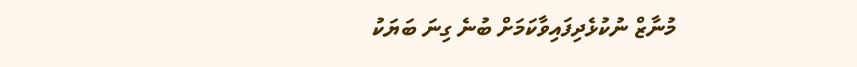މުނާޒް ނުކުޅެދިފައިވާކަމަށް ބުނެ ގިނަ ބަޔަކު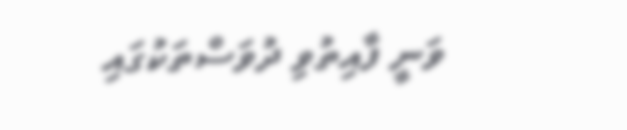ވަނީ ފާއިތުވި ދުވަސްތަކުގައި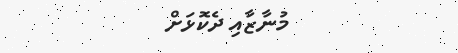މުނާޒާއި ދެކޮޅަށް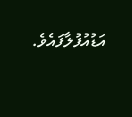އަޑުއުފުލާފައެވެ.